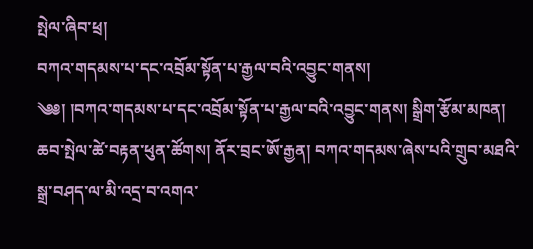སྤེལ་ཞིབ་ཕྲ།
བཀའ་གདམས་པ་དང་འབྲོམ་སྟོན་པ་རྒྱལ་བའི་འབྱུང་གནས།
༄༅། །བཀའ་གདམས་པ་དང་འབྲོམ་སྟོན་པ་རྒྱལ་བའི་འབྱུང་གནས། སྒྲིག་རྩོམ་མཁན། ཆབ་སྤེལ་ཚེ་བརྟན་ཕུན་ཚོགས། ནོར་བྲང་ཨོ་རྒྱན། བཀའ་གདམས་ཞེས་པའི་གྲུབ་མཐའི་སྒྲ་བཤད་ལ་མི་འདྲ་བ་འགའ་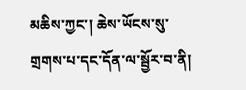མཆིས་ཀྱང་། ཆེས་ཡོངས་སུ་གྲགས་པ་དང་དོན་ལ་སྦྱོར་བ་ནི།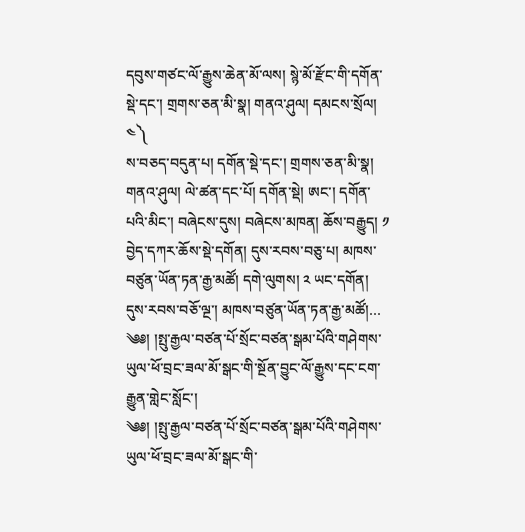དབུས་གཙང་ལོ་རྒྱུས་ཆེན་མོ་ལས། སྙེ་མོ་རྫོང་གི་དགོན་སྡེ་དང་། གྲགས་ཅན་མི་སྣ། གནའ་ཤུལ། དམངས་སྲོལ། ༤༽
ས་བཅད་བདུན་པ། དགོན་སྡེ་དང་། གྲགས་ཅན་མི་སྣ། གནའ་ཤུལ། ལེ་ཚན་དང་པོ། དགོན་སྡེ། ཨང་། དགོན་པའི་མིང་། བཞེངས་དུས། བཞེངས་མཁན། ཆོས་བརྒྱུད། ༡ བྱེད་དཀར་ཆོས་སྡེ་དགོན། དུས་རབས་བཅུ་པ། མཁས་བཙུན་ཡོན་ཏན་རྒྱ་མཚོ། དགེ་ལུགས། ༢ ཡང་དགོན། དུས་རབས་བཅོ་ལྔ་། མཁས་བཙུན་ཡོན་ཏན་རྒྱ་མཚོ།…
༄༅། །སྤུ་རྒྱལ་བཙན་པོ་སྲོང་བཙན་སྒམ་པོའི་གཤེགས་ཡུལ་ཕོ་བྲང་ཟལ་མོ་སྒང་གི་སྔོན་བྱུང་ལོ་རྒྱུས་དང་ངག་རྒྱུན་གླེང་སློང་།
༄༅། །སྤུ་རྒྱལ་བཙན་པོ་སྲོང་བཙན་སྒམ་པོའི་གཤེགས་ཡུལ་ཕོ་བྲང་ཟལ་མོ་སྒང་གི་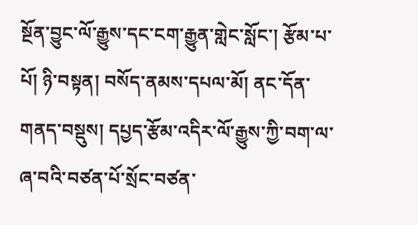སྔོན་བྱུང་ལོ་རྒྱུས་དང་ངག་རྒྱུན་གླེང་སློང་། རྩོམ་པ་པོ། ཉི་བསྟན། བསོད་ནམས་དཔལ་མོ། ནང་དོན་གནད་བསྡུས། དཔྱད་རྩོམ་འདིར་ལོ་རྒྱུས་ཀྱི་བག་ལ་ཞ་བའི་བཙན་པོ་སྲོང་བཙན་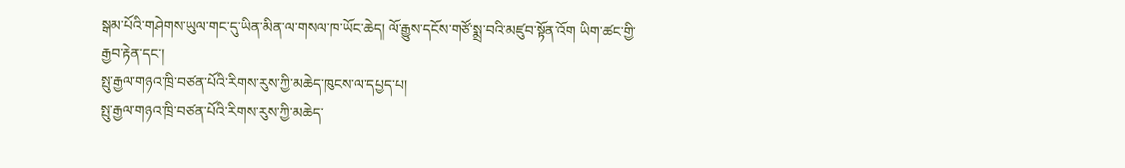སྒམ་པོའི་གཤེགས་ཡུལ་གང་དུ་ཡིན་མིན་ལ་གསལ་ཁ་ཡོང་ཆེད། ལོ་རྒྱུས་དངོས་གཙོ་སྨྲ་བའི་མཛུབ་སྟོན་འོག ཡིག་ཚང་གྱི་རྒྱབ་རྟེན་དང་།
སྤུ་རྒྱལ་གཉའ་ཁྲི་བཙན་པོའི་རིགས་རུས་ཀྱི་མཆེད་ཁུངས་ལ་དཔྱད་པ།
སྤུ་རྒྱལ་གཉའ་ཁྲི་བཙན་པོའི་རིགས་རུས་ཀྱི་མཆེད་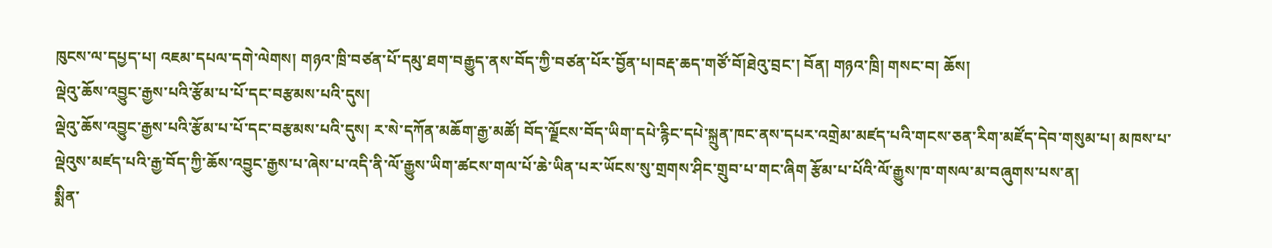ཁུངས་ལ་དཔྱད་པ། འཇམ་དཔལ་དགེ་ལེགས། གཉའ་ཁྲི་བཙན་པོ་དམུ་ཐག་བརྒྱུད་ནས་བོད་ཀྱི་བཙན་པོར་བྱོན་པ།བརྡ་ཆད་གཙོ་བོ།ཐེའུ་བྲང་། བོན། གཉའ་ཁྲི། གསང་བ། ཆོས།
ལྡེའུ་ཆོས་འབྱུང་རྒྱས་པའི་རྩོམ་པ་པོ་དང་བརྩམས་པའི་དུས།
ལྡེའུ་ཆོས་འབྱུང་རྒྱས་པའི་རྩོམ་པ་པོ་དང་བརྩམས་པའི་དུས། ར་སེ་དཀོན་མཆོག་རྒྱ་མཚོ། བོད་ལྗོངས་བོད་ཡིག་དཔེ་རྙིང་དཔེ་སྐྲུན་ཁང་ནས་དཔར་འགྲེམ་མཛད་པའི་གངས་ཅན་རིག་མཛོད་དེབ་གསུམ་པ། མཁས་པ་ལྡེའུས་མཛད་པའི་རྒྱ་བོད་ཀྱི་ཆོས་འབྱུང་རྒྱས་པ་ཞེས་པ་འདི་ནི་ལོ་རྒྱུས་ཡིག་ཚངས་གལ་པོ་ཆེ་ཡིན་པར་ཡོངས་སུ་གྲགས་ཤིང་གྲུབ་པ་གང་ཞིག རྩོམ་པ་པོའི་ལོ་རྒྱུས་ཁ་གསལ་མ་བཞུགས་པས་ན།
སྨིན་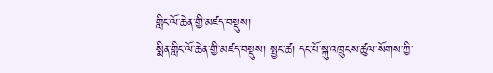གླིང་ལོ་ཆེན་གྱི་མཛད་བསྡུས།
སྨིན་གླིང་ལོ་ཆེན་གྱི་མཛད་བསྡུས། སྤྱང་ཚ། དང་པོ་སྐུ་འཁྲུངས་ཚུལ་སོགས་ཀྱི་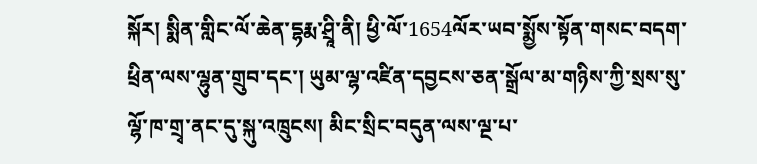སྐོར། སྨིན་གླིང་ལོ་ཆེན་དྷརྨ་ཤྲཱི་ནི། ཕྱི་ལོ་1654ལོར་ཡབ་སྨྱོས་སྟོན་གསང་བདག་ཕྲིན་ལས་ལྷུན་གྲུབ་དང་། ཡུམ་ལྷ་འཛིན་དབྱངས་ཅན་སྒྲོལ་མ་གཉིས་ཀྱི་སྲས་སུ་ལྷོ་ཁ་གྲྭ་ནང་དུ་སྐུ་འཁྲུངས། མིང་སྲིང་བདུན་ལས་ལྔ་པ་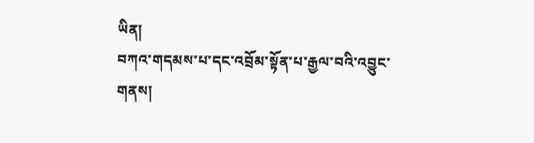ཡིན།
བཀའ་གདམས་པ་དང་འབྲོམ་སྟོན་པ་རྒྱལ་བའི་འབྱུང་གནས།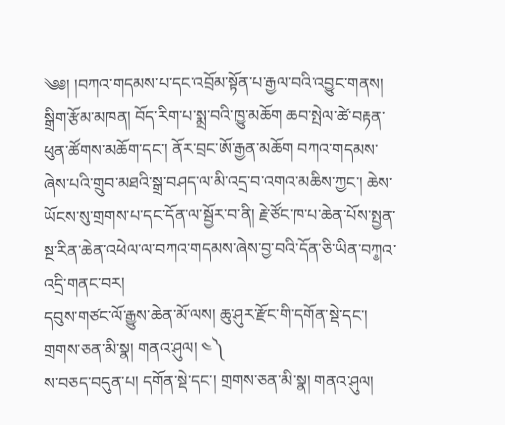༄༅། །བཀའ་གདམས་པ་དང་འབྲོམ་སྟོན་པ་རྒྱལ་བའི་འབྱུང་གནས། སྒྲིག་རྩོམ་མཁན། བོད་རིག་པ་སྨྲ་བའི་ཁྱུ་མཆོག ཆབ་སྤེལ་ཚེ་བརྟན་ཕུན་ཚོགས་མཆོག་དང་། ནོར་བྲང་ཨོ་རྒྱན་མཆོག བཀའ་གདམས་ཞེས་པའི་གྲུབ་མཐའི་སྒྲ་བཤད་ལ་མི་འདྲ་བ་འགའ་མཆིས་ཀྱང་། ཆེས་ཡོངས་སུ་གྲགས་པ་དང་དོན་ལ་སྦྱོར་བ་ནི། རྗེ་ཙོང་ཁ་པ་ཆེན་པོས་སྤྱན་སྔ་རིན་ཆེན་འཕེལ་ལ་བཀའ་གདམས་ཞེས་བྱ་བའི་དོན་ཅི་ཡིན་བཀ༵འ་འདྲི་གནང་བར།
དབུས་གཙང་ལོ་རྒྱུས་ཆེན་མོ་ལས། ཆུ་ཤུར་རྫོང་གི་དགོན་སྡེ་དང་། གྲགས་ཅན་མི་སྣ། གནའ་ཤུལ། ༤༽
ས་བཅད་བདུན་པ། དགོན་སྡེ་དང་། གྲགས་ཅན་མི་སྣ། གནའ་ཤུལ།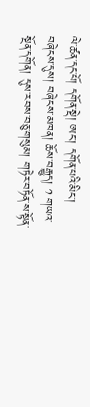ལེ་ཚན་དང་པོ། དགོན་སྡེ། ཨང་། དགོན་པའི་མིང་། བཞེངས་དུས། བཞེངས་མཁན། ཆོས་བརྒྱུད། ༡ གཡའ་སྔོན་དགོན། དུས་རབས་བཅུ་གསུམ། གཏེར་བཏོན་ས་སྟོན་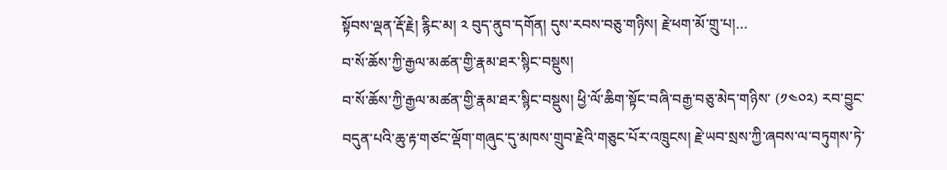སྟོབས་ལྡན་རྡོ་རྗེ། རྙིང་མ། ༢ བུད་ནུབ་དགོན། དུས་རབས་བཅུ་གཉིས། རྗེ་ཕག་མོ་གྲུ་པ།…
བ་སོ་ཆོས་ཀྱི་རྒྱལ་མཚན་གྱི་རྣམ་ཐར་སྙིང་བསྡུས།
བ་སོ་ཆོས་ཀྱི་རྒྱལ་མཚན་གྱི་རྣམ་ཐར་སྙིང་བསྡུས། ཕྱི་ལོ་ཆིག་སྟོང་བཞི་བརྒྱ་བཅུ་མེད་གཉིས་ (༡༤༠༢) རབ་བྱུང་བདུན་པའི་ཆུ་རྟ་གཙང་ལྡོག་གཞུང་དུ་མཁས་གྲུབ་རྗེའི་གཅུང་པོར་འཁྲུངས། རྗེ་ཡབ་སྲས་ཀྱི་ཞབས་ལ་བཏུགས་ཏེ་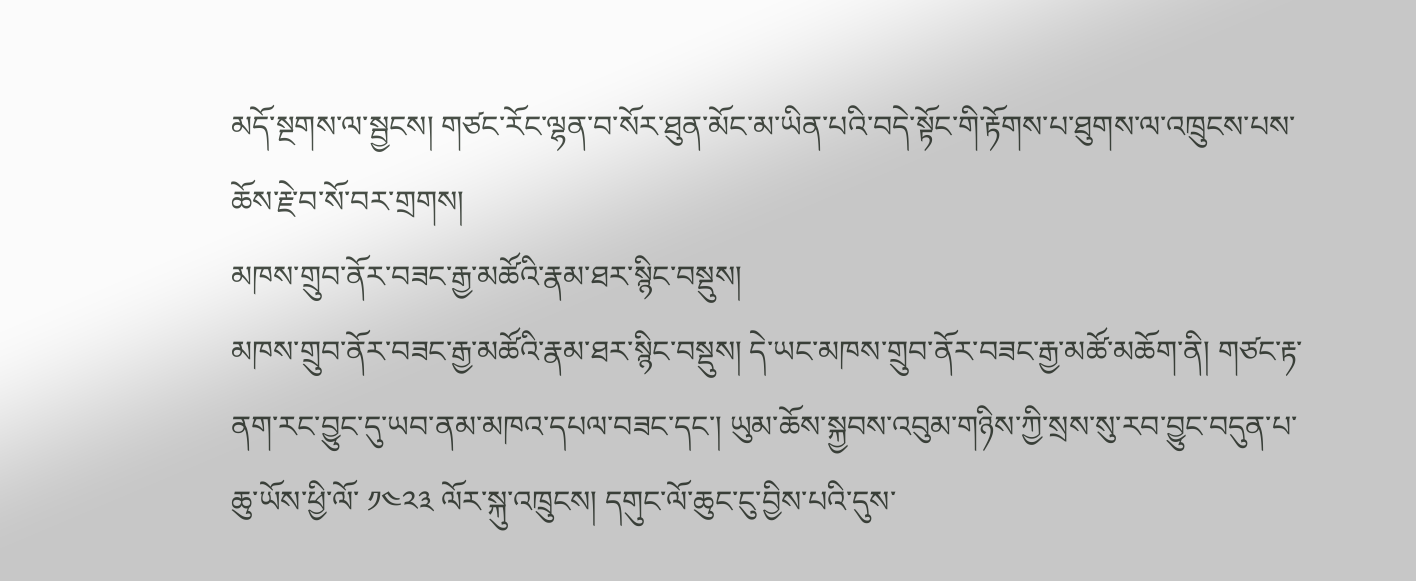མདོ་སྔགས་ལ་སྦྱངས། གཙང་རོང་ལྷན་བ་སོར་ཐུན་མོང་མ་ཡིན་པའི་བདེ་སྟོང་གི་རྟོགས་པ་ཐུགས་ལ་འཁྲུངས་པས་ཆོས་རྗེ་བ་སོ་བར་གྲགས།
མཁས་གྲུབ་ནོར་བཟང་རྒྱ་མཚོའི་རྣམ་ཐར་སྙིང་བསྡུས།
མཁས་གྲུབ་ནོར་བཟང་རྒྱ་མཚོའི་རྣམ་ཐར་སྙིང་བསྡུས། དེ་ཡང་མཁས་གྲུབ་ནོར་བཟང་རྒྱ་མཚོ་མཆོག་ནི། གཙང་རྟ་ནག་རང་བྱུང་དུ་ཡབ་ནམ་མཁའ་དཔལ་བཟང་དང་། ཡུམ་ཆོས་སྐྱབས་འབུམ་གཉིས་ཀྱི་སྲས་སུ་རབ་བྱུང་བདུན་པ་ཆུ་ཡོས་ཕྱི་ལོ་ ༡༤༢༣ ལོར་སྐུ་འཁྲུངས། དགུང་ལོ་ཆུང་ངུ་བྱིས་པའི་དུས་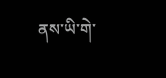ནས་ཡི་གེ་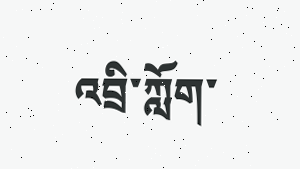འབྲི་ཀློག་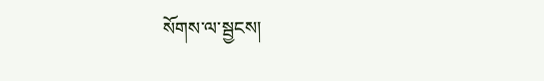སོགས་ལ་སྦྱངས།